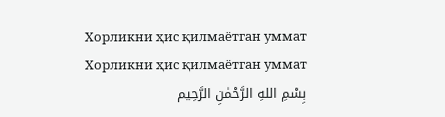Хорликни ҳис қилмаётган уммат
Хорликни ҳис қилмаётган уммат
بِسْمِ اللهِ الرَّحْمٰنِ الرَّحِيم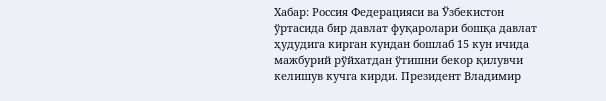Хабар: Россия Федерацияси ва Ўзбекистон ўртасида бир давлат фуқаролари бошқа давлат ҳудудига кирган кундан бошлаб 15 кун ичида мажбурий рўйхатдан ўтишни бекор қилувчи келишув кучга кирди. Президент Владимир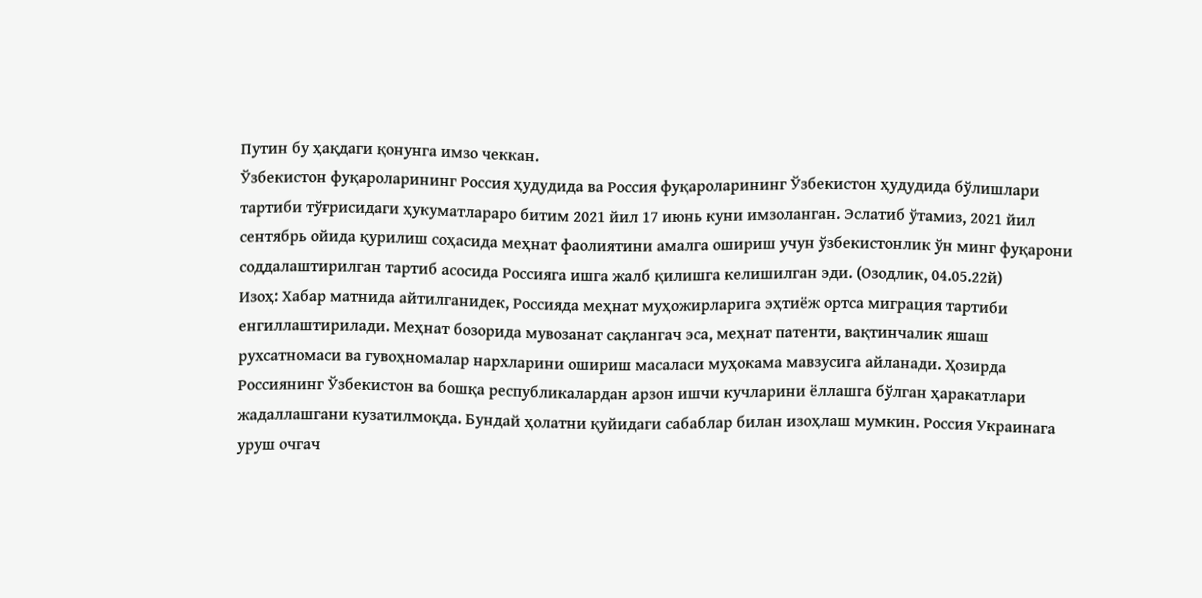Путин бу ҳақдаги қонунга имзо чеккан.
Ўзбекистон фуқароларининг Россия ҳудудида ва Россия фуқароларининг Ўзбекистон ҳудудида бўлишлари тартиби тўғрисидаги ҳукуматлараро битим 2021 йил 17 июнь куни имзоланган. Эслатиб ўтамиз, 2021 йил сентябрь ойида қурилиш соҳасида меҳнат фаолиятини амалга ошириш учун ўзбекистонлик ўн минг фуқарони соддалаштирилган тартиб асосида Россияга ишга жалб қилишга келишилган эди. (Озодлик, 04.05.22й)
Изоҳ: Хабар матнида айтилганидек, Россияда меҳнат муҳожирларига эҳтиёж ортса миграция тартиби енгиллаштирилади. Меҳнат бозорида мувозанат сақлангач эса, меҳнат патенти, вақтинчалик яшаш рухсатномаси ва гувоҳномалар нархларини ошириш масаласи муҳокама мавзусига айланади. Ҳозирда Россиянинг Ўзбекистон ва бошқа республикалардан арзон ишчи кучларини ёллашга бўлган ҳаракатлари жадаллашгани кузатилмоқда. Бундай ҳолатни қуйидаги сабаблар билан изоҳлаш мумкин. Россия Украинага уруш очгач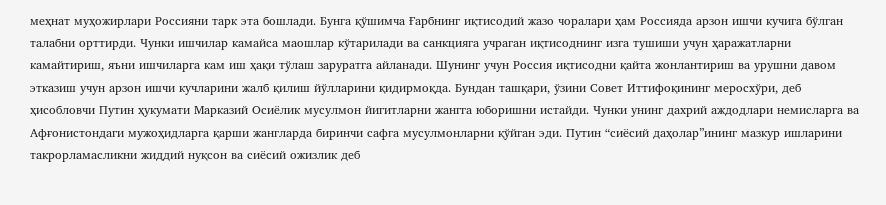меҳнат муҳожирлари Россияни тарк эта бошлади. Бунга қўшимча Ғарбнинг иқтисодий жазо чоралари ҳам Россияда арзон ишчи кучига бўлган талабни орттирди. Чунки ишчилар камайса маошлар кўтарилади ва санкцияга учраган иқтисоднинг изга тушиши учун ҳаражатларни камайтириш, яъни ишчиларга кам иш ҳақи тўлаш заруратга айланади. Шунинг учун Россия иқтисодни қайта жонлантириш ва урушни давом этказиш учун арзон ишчи кучларини жалб қилиш йўлларини қидирмоқда. Бундан ташқари, ўзини Совет Иттифоқининг меросхўри, деб ҳисобловчи Путин ҳукумати Марказий Осиёлик мусулмон йигитларни жангга юборишни истайди. Чунки унинг дахрий аждодлари немисларга ва Афғонистондаги мужоҳидларга қарши жангларда биринчи сафга мусулмонларни қўйган эди. Путин “сиёсий даҳолар”ининг мазкур ишларини такрорламасликни жиддий нуқсон ва сиёсий ожизлик деб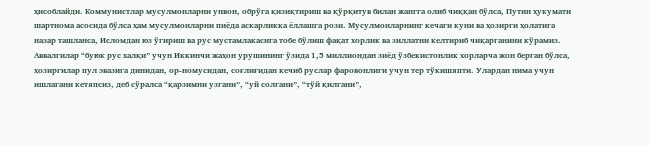ҳисоблайди. Коммунистлар мусулмонларни унвон, обрўга қизиқтириш ва қўрқитув билан жангга олиб чиққан бўлса, Путин ҳукумати шартнома асосида бўлса ҳам мусулмонларни пиёда аскарликка ёллашга рози. Мусулмонларнинг кечаги куни ва ҳозирги ҳолатига назар ташланса, Исломдан юз ўгириш ва рус мустамлакасига тобе бўлиш фақат хорлик ва зиллатни келтириб чиқарганини кўрамиз. Аввалгилар “буюк рус халқи” учун Иккинчи жаҳон урушининг ўзида 1,5 миллиондан зиёд ўзбекистонлик хорларча жон берган бўлса, ҳозиргилар пул эвазига динидан, ор-номусидан, соғлиғидан кечиб руслар фаровонлиги учун тер тўкишяпти. Улардан нима учун ишлагани кетяпсиз, деб сўралса “қарзимни узгани”, “уй солгани”, “тўй қилгани”,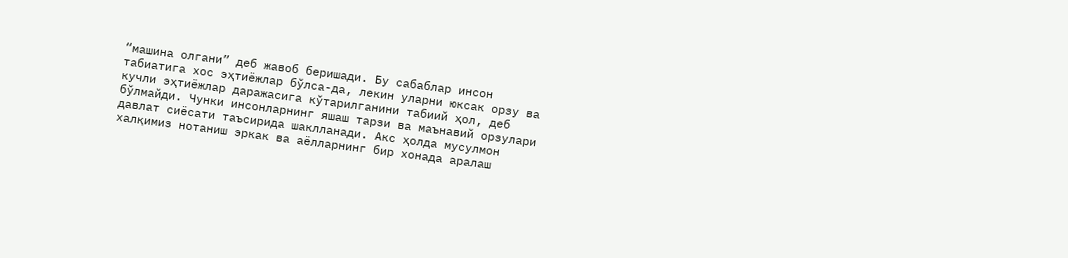“машина олгани” деб жавоб беришади. Бу сабаблар инсон табиатига хос эҳтиёжлар бўлса-да, лекин уларни юксак орзу ва кучли эҳтиёжлар даражасига кўтарилганини табиий ҳол, деб бўлмайди. Чунки инсонларнинг яшаш тарзи ва маънавий орзулари давлат сиёсати таъсирида шаклланади. Акс ҳолда мусулмон халқимиз нотаниш эркак ва аёлларнинг бир хонада аралаш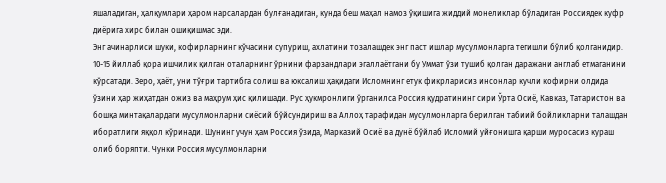яшаладиган, ҳалқумлари ҳаром нарсалардан булғанадиган, кунда беш маҳал намоз ўқишига жиддий монеликлар бўладиган Россиядек куфр диёрига хирс билан ошиқишмас эди.
Энг ачинарлиси шуки, кофирларнинг кўчасини супуриш, ахлатини тозалашдек энг паст ишлар мусулмонларга тегишли бўлиб қолганидир. 10-15 йиллаб қора ишчилик қилган оталарнинг ўрнини фарзандлари эгаллаётгани бу Уммат ўзи тушиб қолган даражани англаб етмаганини кўрсатади. Зеро, ҳаёт, уни тўғри тартибга солиш ва юксалиш ҳақидаги Исломнинг етук фикрларисиз инсонлар кучли кофирни олдида ўзини ҳар жиҳатдан ожиз ва маҳрум ҳис қилишади. Рус ҳукмронлиги ўрганилса Россия қудратининг сири Ўрта Осиё, Кавказ, Татаристон ва бошқа минтақалардаги мусулмонларни сиёсий бўйсундириш ва Аллоҳ тарафидан мусулмонларга берилган табиий бойликларни талашдан иборатлиги яққол кўринади. Шунинг учун ҳам Россия ўзида, Марказий Осиё ва дунё бўйлаб Исломий уйғонишга қарши муросасиз кураш олиб боряпти. Чунки Россия мусулмонларни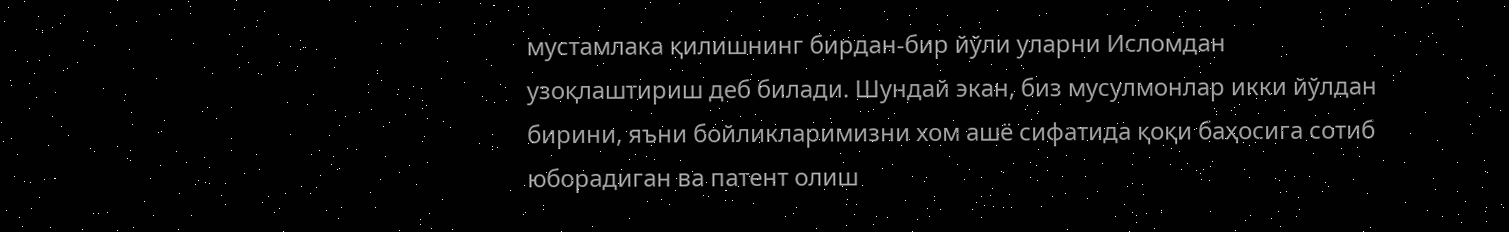мустамлака қилишнинг бирдан-бир йўли уларни Исломдан узоқлаштириш деб билади. Шундай экан, биз мусулмонлар икки йўлдан бирини, яъни бойликларимизни хом ашё сифатида қоқи баҳосига сотиб юборадиган ва патент олиш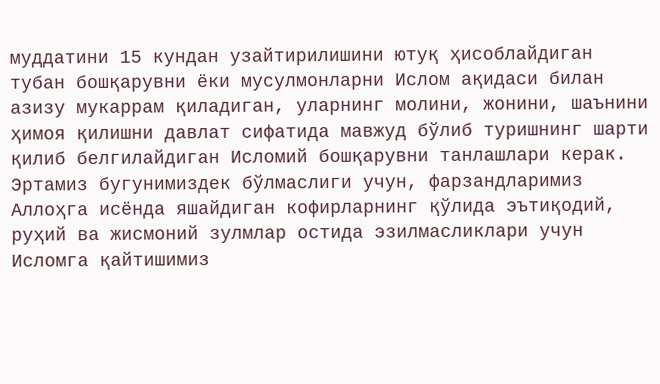муддатини 15 кундан узайтирилишини ютуқ ҳисоблайдиган тубан бошқарувни ёки мусулмонларни Ислом ақидаси билан азизу мукаррам қиладиган, уларнинг молини, жонини, шаънини ҳимоя қилишни давлат сифатида мавжуд бўлиб туришнинг шарти қилиб белгилайдиган Исломий бошқарувни танлашлари керак. Эртамиз бугунимиздек бўлмаслиги учун, фарзандларимиз Аллоҳга исёнда яшайдиган кофирларнинг қўлида эътиқодий, руҳий ва жисмоний зулмлар остида эзилмасликлари учун Исломга қайтишимиз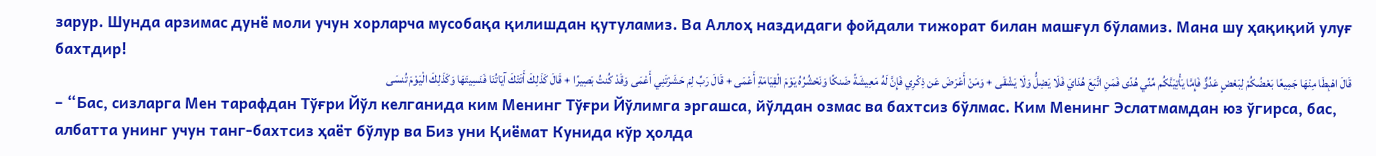зарур. Шунда арзимас дунё моли учун хорларча мусобақа қилишдан қутуламиз. Ва Аллоҳ наздидаги фойдали тижорат билан машғул бўламиз. Мана шу ҳақиқий улуғ бахтдир!
قَالَ اهْبِطَا مِنْهَا جَمِيعًا بَعْضُكُمْ لِبَعْضٍ عَدُوٌّ فَإِمَّا يَأْتِيَنَّكُم مِّنِّي هُدًى فَمَنِ اتَّبَعَ هُدَايَ فَلَا يَضِلُّ وَلَا يَشْقَى + وَمَنْ أَعْرَضَ عَن ذِكْرِي فَإِنَّ لَهُ مَعِيشَةً ضَنكًا وَنَحْشُرُهُ يَوْمَ الْقِيَامَةِ أَعْمَى + قَالَ رَبِّ لِمَ حَشَرْتَنِي أَعْمَى وَقَدْ كُنتُ بَصِيرًا + قَالَ كَذَلِكَ أَتَتْكَ آيَاتُنَا فَنَسِيتَهَا وَكَذَلِكَ الْيَوْمَ تُنسَى
– “Бас, сизларга Мен тарафдан Тўғри Йўл келганида ким Менинг Тўғри Йўлимга эргашса, йўлдан озмас ва бахтсиз бўлмас. Ким Менинг Эслатмамдан юз ўгирса, бас, албатта унинг учун танг-бахтсиз ҳаёт бўлур ва Биз уни Қиёмат Кунида кўр ҳолда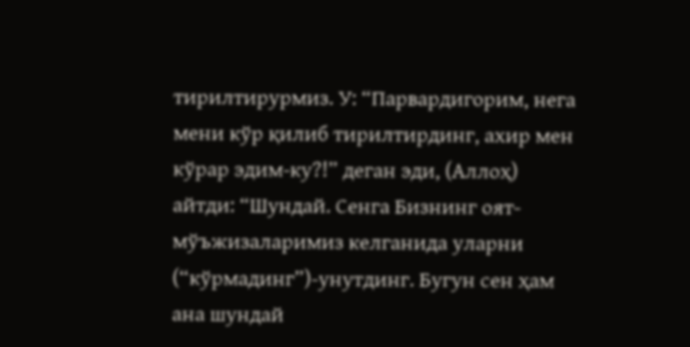тирилтирурмиз. У: “Парвардигорим, нега мени кўр қилиб тирилтирдинг, ахир мен кўрар эдим-ку?!” деган эди, (Аллоҳ) айтди: “Шундай. Сенга Бизнинг оят-мўъжизаларимиз келганида уларни (“кўрмадинг”)-унутдинг. Бугун сен ҳам ана шундай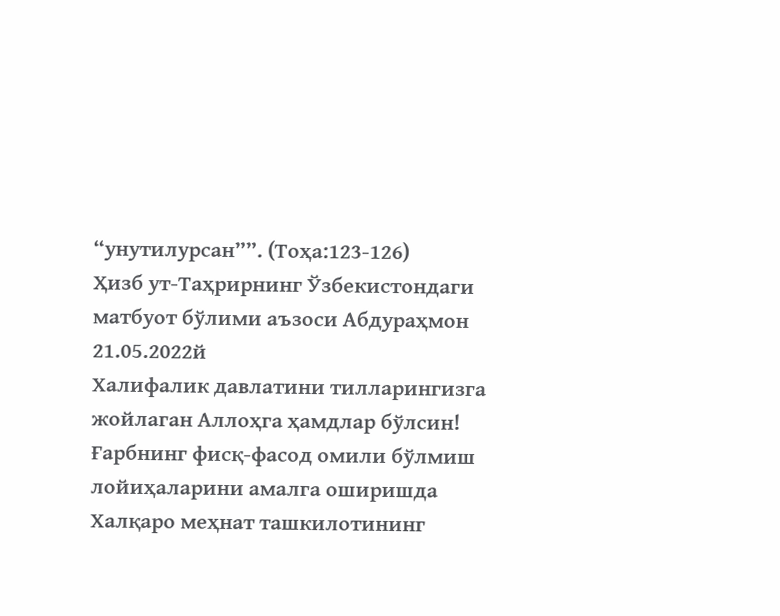“унутилурсан””. (Тоҳа:123-126)
Ҳизб ут-Таҳрирнинг Ўзбекистондаги матбуот бўлими аъзоси Абдураҳмон
21.05.2022й
Халифалик давлатини тилларингизга жойлаган Аллоҳга ҳамдлар бўлсин!
Ғарбнинг фисқ-фасод омили бўлмиш лойиҳаларини амалга оширишда Халқаро меҳнат ташкилотининг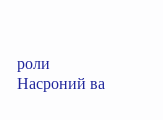роли
Насроний ва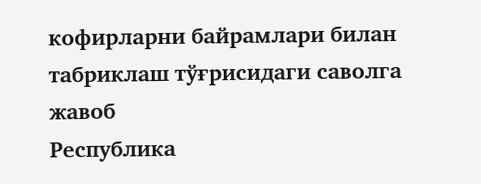кофирларни байрамлари билан табриклаш тўғрисидаги саволга жавоб
Республика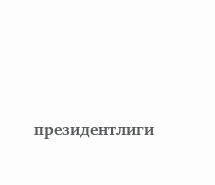президентлиги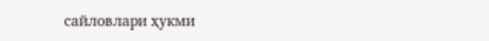сайловлари ҳукми